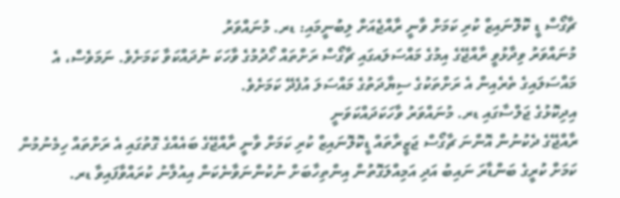ޗާގޯސް ޑީ ކޮލޮނައިޒް ކުރި ކަމަށް ވާނީ ރާއްޖެއަށް ލިބުނީމައި: ޑރ. މުނައްވަރު
މުނައްވަރު ވިދާޅުވީ ރާއްޖޭގެ އިމުގެ މައްސަލައގައި ޗާގޯސް ރަށްތައް ހޯދުމުގެ ވާހަކަ ނުދައްކަވާ ކަމަށެވެ. ނަމަވެސް، އެ މައްސަލައިގެ ތެރެއިން އެ ރަށްތަކުގެ ސިޔާދަތުގެ މައްސަލަ އުފެދޭ ކަމަށެވެ.
އިދިކޮޅުގެ ޖަލްސާގައި ޑރ. މުނައްވަރު ވާހަކަދައްކަވަނީ
ރާއްޖޭގެ ދެކުނުން އޮންނަ ޗާގޯސް ޖަޒީރާތައް ޑީކޮލޮނައިޒް ކުރި ކަމަށް ވާނީ ރާއްޖޭގެ ބައެއްގެ ގޮތުގައި އެ ރަށްތައް ހިމެނުމުން ކަމަށް ކުރީގެ ބަންޑާރަ ނައިބު އަދި އަމިއްލަގޮތުން އިންތިހާބަށް ނުކުންނަވާނެކަން އިއުލާނު ކުރައްވާފައިވާ ޑރ.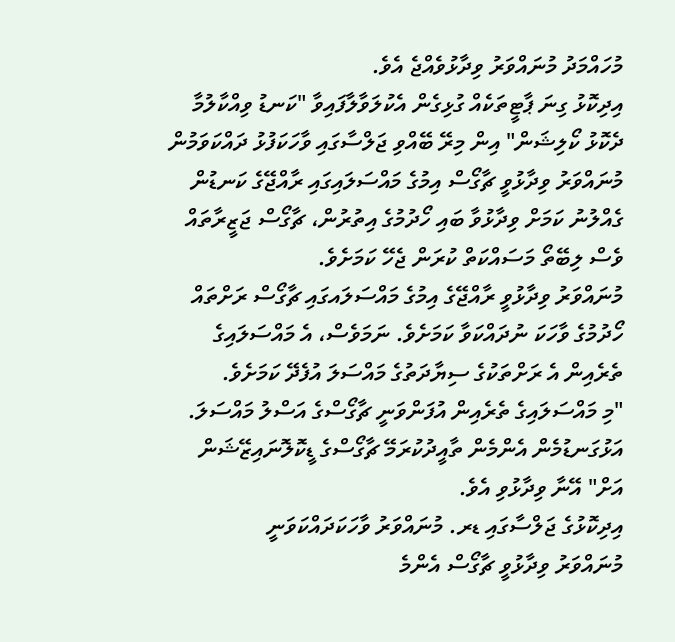މުހައްމަދު މުނައްވަރު ވިދާޅުވެއްޖެ އެވެ.
އިދިކޮޅު ގިނަ ޕާޓީތަކެއް ގުޅިގެން އެކުލަވާލާފައިވާ "ކަނޑު ވިއްކާލުމާ ދެކޮޅު ކޯލިޝަން" އިން މިރޭ ބޭއްވި ޖަލްސާގައި ވާހަކަފުޅު ދައްކަވަމުން މުނައްވަރު ވިދާޅުވީ ޗާގޯސް އިމުގެ މައްސަލައިގައި ރާއްޖޭގެ ކަނޑުން ގެއްލުނު ކަމަށް ވިދާޅުވާ ބައި ހޯދުމުގެ އިތުރުން، ޗާގޯސް ޖަޒީރާތައް ވެސް ލިބޭތޯ މަސައްކަތް ކުރަން ޖެހޭ ކަމަށެވެ.
މުނައްވަރު ވިދާޅުވީ ރާއްޖޭގެ އިމުގެ މައްސަލައގައި ޗާގޯސް ރަށްތައް ހޯދުމުގެ ވާހަކަ ނުދައްކަވާ ކަމަށެވެ. ނަމަވެސް، އެ މައްސަލައިގެ ތެރެއިން އެ ރަށްތަކުގެ ސިޔާދަތުގެ މައްސަލަ އުފެދޭ ކަމަށެވެ.
"މި މައްސަލައިގެ ތެރެއިން އުފަންވަނީ ޗާގޯސްގެ އަސްލު މައްސަލަ. އަޅުގަނޑުމެން އެންމެން ތާއީދުކުރަމޭ ޗާގޯސްގެ ޑީކޮލޮނައިޒޭޝަން އަށް" އޭނާ ވިދާޅުވި އެވެ.
އިދިކޮޅުގެ ޖަލްސާގައި ޑރ. މުނައްވަރު ވާހަކަދައްކަވަނީ
މުނައްވަރު ވިދާޅުވީ ޗާގޯސް އެންމެ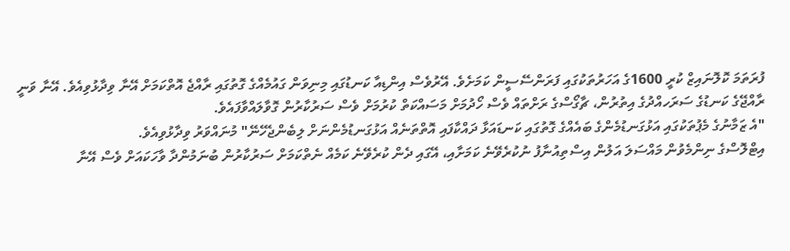ފުރަތަމަ ކޮލޮނައިޒް ކުރީ 1600ގެ އަހަރުތަކުގައި ފަރަންސޭސީން ކަމަށެވެ. އޭރުވެސް އިންޑިއާ ކަނޑުގައި މިނިވަން ގައުމެއްގެ ގޮތުގައި ރާއްޖެ އޮތްކަމަށް އޭނާ ވިދާޅުވިއެވެ. އޭނާ ވަނީ ރާއްޖޭގެ ކަނޑުގެ ސަރަހއްދުގެ އިތުރުން، ޗާގޯސްގެ ރަށްތައް ވެސް ހޯދުމަށް މަސައްކަތް ކުރުމަށް ވެސް ސަރުކާރުން ގޮވާލައްވާފައެވެ.
"އެ ޒަމާނުގެ މެޕުތަކުގައި އަޅުގަނޑުމެންގެ ބައެއްގެ ގޮތުގައި ކަނޑައަޅާ ދައްކާފައި އޮތްތަނެއް އަޅުގަނޑުމެންނަށް ލިބެންޖެހޭނޭ" މުނައްވަރު ވިދާޅުވިއެވެ.
އިޓްލޮސްގެ ނިންމެވުން މައްސަލަ އަލުން އިސްތިއުނާފު ނުކުރެވޭނެ ކަމަށާއި، އޭގައި ދެން ކުރެވޭނެ ކަމެއް ނެތްކަމަށް ސަރުކާރުން ބުނަމުންދާ ވާހަކައަށް ވެސް އޭނާ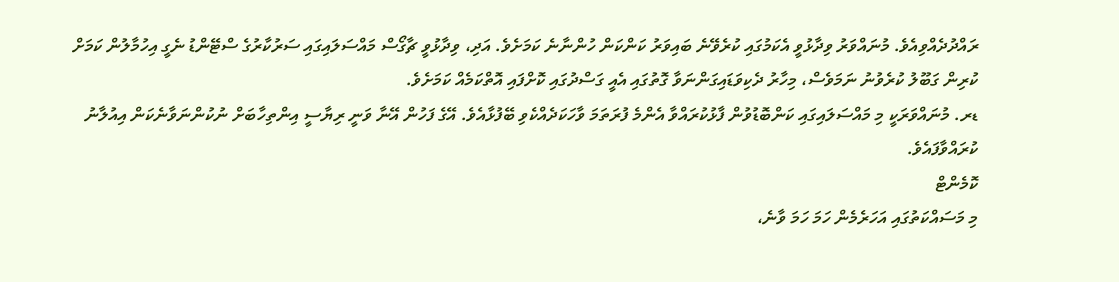ރައްދުދެއްވިއެވެ. މުނައްވަރު ވިދާޅުވީ އެކަމުގައި ކުރެވޭނެ ބައިވަރު ކަންކަން ހުންނާނެ ކަމަށެވެ. އަދި، ވިދާޅުވީ ޗާގޯސް މައްސަލައިގައި ސަރުކާރުގެ ސްޓޭންޑު ނެގީ އިހުމާލުން ކަމަށް ކުރިން ގަބޫލު ކުރެވުނު ނަމަވެސް، މިހާރު ދެކިވަޑައިގަންނަވާ ގޮތުގައި އެއީ ގަސްދުގައި ކޮށްފައި އޮތްކަމެއް ކަމަށެވެ.
ޑރ. މުނައްވަރަކީ މި މައްސަލައިގައި ކަންބޮޑުވުން ފާޅުކުރައްވާ އެންމެ ފުރަތަމަ ވާހަކަދެއްކެވި ބޭފުޅާއެވެ. އޭގެ ފަހުން އޭނާ ވަނީ ރިޔާސީ އިންތިހާބަށް ނުކުންނަވާނެކަން އިއުލާނު ކުރައްވާފައެވެ.
ކޮމެންޓް
މި މަސައްކަތުގައި އަހަރެމެން ހަމަ ހަމަ ވާނެ،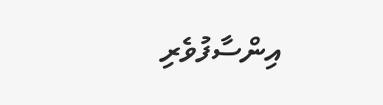އިންސާފުވެރި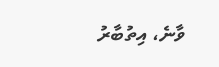ވާނެ، އިތުބާރު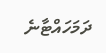ދަމަހައްޓާނެ